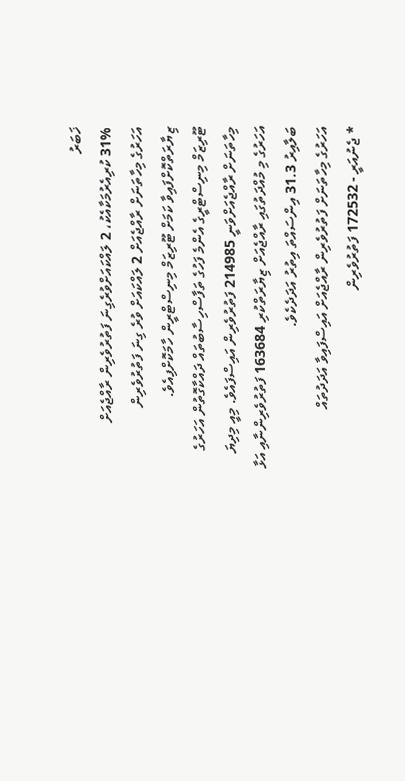ޚަބަރު
31% ކުރިއެރުމަކާއެކު، 2 ލައްކައަށްވުރެގިނަ ފަތުރުވެރިން ރާއްޖެއަށް
އަހަރުގެ މިހާތަނަށް ރާއްޖެއަށް 2 ލައްކައަށް ވުރެ ގިނަ ފަތުރުވެރިން ޒިޔާރަތްކޮށްފައިވާ ކަމަށް ޓޫރިޒަމް މިނިސްޓްރީން ހާމަކޮށްފިއެވެ.
ޓޫރިޒަމް މިނިސްޓްރީގެ އެންމެ ފަހުގެ ތަފާސްހިސާބުތައް ދައްކާގޮތުން އަހަރުގެ މިހާތަނަށް ރާއްޖެއަށްވަނީ 214985 ފަތުރުވެރިން އައިސްފައެވެ. މިއީ މިދިޔަ އަހަރުގެ މި މުއްދަތުގައި ރާއްޖެއަށް ޒިޔާރަތްކުރި 163684 ފަތުރުވެރިންނާއި އަޅާ ބަލާއިރު 31.3 އިންސައްތަ އިތުރު އަދަދެކެވެ.
އަހަރުގެ މިހާތަނަށް ފަތުރުވެރިން ރާއްޖެއަށް އައިސްފައިވާ އަދަދުތައް
* ޖެނުއަރީ - 172532 ފަތުރުވެރިން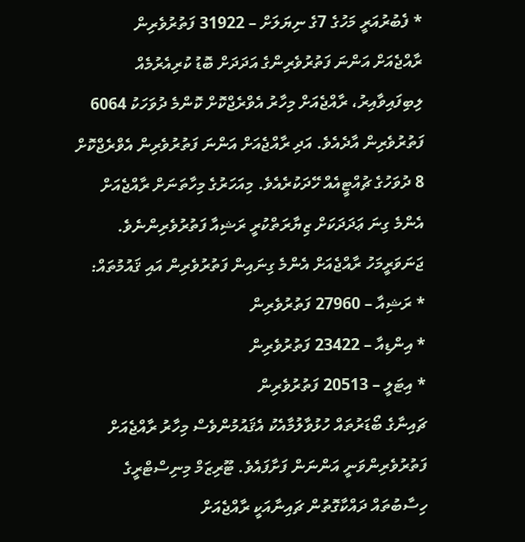* ފެބުރުއަރީ މަހުގެ 7ގެ ނިޔަލަށް – 31922 ފަތުރުވެރިން
ރާއްޖެއަށް އަންނަ ފަތުރުވެރިންގެ އަދަދަށް ބޮޑު ކުރިއެރުމެއް ލިބިފައިވާއިރު، ރާއްޖެއަށް މިހާރު އެވްރެޖްކޮށް ކޮންމެ ދުވަހަކު 6064 ފަތުރުވެރިން އާދެއެވެ. އަދި ރާއްޖެއަށް އަންނަ ފަތުރުވެރިން އެވްރެޖްކޮށް 8 ދުވަހުގެ ޗުއްޓީއެއް ހޭދަކުރެއެވެ. މިއަހަރުގެ މިހާތަނަށް ރާއްޖެއަށް އެންމެ ގިނަ ޢަދަދަކަށް ޒިޔާރަތްކުރީ ރަޝިއާ ފަތުރުވެރިންނެވެ.
ޖަނަވަރީމަހު ރާއްޖެއަށް އެންމެ ގިނައިން ފަތުރުވެރިން އައި ޤައުމުތައް:
* ރަޝިއާ – 27960 ފަތުރުވެރިން
* އިންޑިއާ – 23422 ފަތުރުވެރިން
* އިޓަލީ – 20513 ފަތުރުވެރިން
ޗައިނާގެ ބޯޑަރުތައް ހުޅުވާލުމާއެކު އެޤައުމުންވެސް މިހާރު ރާއްޖެއަށް ފަތުރުވެރިންވަނީ އަންނަން ފަށާފައެވެ. ޓޫރިޒަމް މިނިސްޓްރީގެ ހިސާބުތައް ދައްކާގޮތުން ޗައިނާއަކީ ރާއްޖެއަށް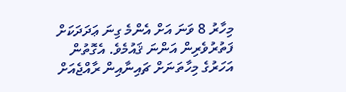މިހާރު 8 ވަނަ އަށް އެންމެ ގިނަ ޢަދަދަކަށް ފަތުރުވެރިން އަންނަ ޤައުމެވެ. އެގޮތުން އަހަރުގެ މިހާތަނަށް ޗައިނާއިން ރާއްޖެއަށް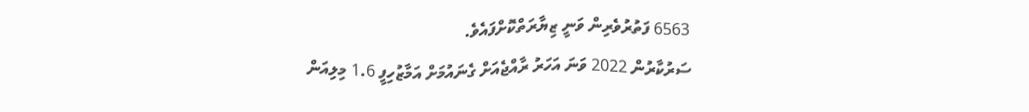6563 ފަތުރުވެރިން ވަނީ ޒިޔާރަތްކޮށްފައެވެ.
ސަރުކާރުން 2022 ވަނަ އަހަރު ރާއްޖެއަށް ގެނައުމަށް އަމާޒުހިފީ 1.6 މިލިއަން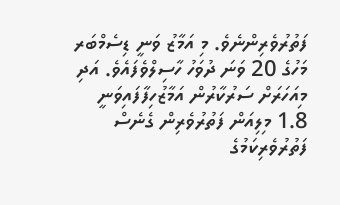ފަތުރުވެރިންނެވެ. މި އަމާޒު ވަނީ ޑިސެމްބަރ މަހުގެ 20 ވަނަ ދުވަހު ހާސިލްވެފައެވެ. އަދި މިއަހަރަށް ސަރުކާރުން އަމާޒުހިފާފައިވަނީ 1.8 މިލިއަން ފަތުރުވެރިން ގެނެސް ފަތުރުވެރިކަމުގެ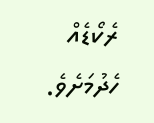ރެކޯޑެއް ހެދުމަށެވެ.